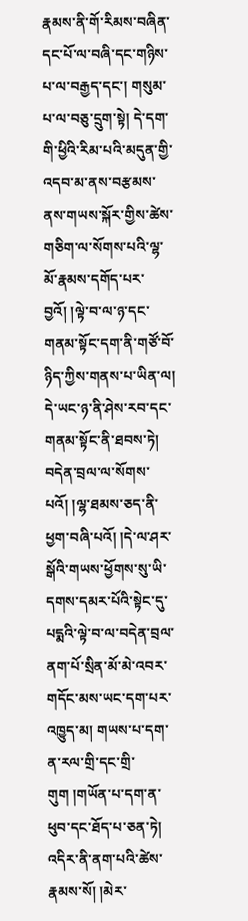རྣམས་ནི་གོ་རིམས་བཞིན་དང་པོ་ལ་བཞི་དང་གཉིས་པ་ལ་བརྒྱད་དང་། གསུམ་པ་ལ་བཅུ་དྲུག་སྟེ། དེ་དག་གི་ཕྱིའི་རིམ་པའི་མདུན་གྱི་འདབ་མ་ནས་བརྩམས་ནས་གཡས་སྐོར་གྱིས་ཚེས་གཅིག་ལ་སོགས་པའི་ལྷ་མོ་རྣམས་དགོད་པར་བྱའོ། །ལྟེ་བ་ལ་ཉ་དང་གནམ་སྟོང་དག་ནི་གཙོ་བོ་ཉིད་ཀྱིས་གནས་པ་ཡིན་ལ། དེ་ཡང་ཉ་ནི་ཤེས་རབ་དང་གནམ་སྟོང་ནི་ཐབས་ཏེ། བདེན་བྲལ་ལ་སོགས་པའོ། །ལྷ་ཐམས་ཅད་ནི་ཕྱག་བཞི་པའོ། །དེ་ལ་ཤར་སྒོའི་གཡས་ཕྱོགས་སུ་ཡི་དགས་དམར་པོའི་སྟེང་དུ་པདྨའི་ལྟེ་བ་ལ་བདེན་བྲལ་ནག་པོ་སྲིན་མོ་མེ་འབར་གདོང་མས་ཡང་དག་པར་འཁྱུད་མ། གཡས་པ་དག་ན་རལ་གྲི་དང་གྲི་གུག །གཡོན་པ་དག་ན་ཕུབ་དང་ཐོད་པ་ཅན་ཏེ། འདིར་ནི་ནག་པའི་ཚེས་རྣམས་སོ། །མེར་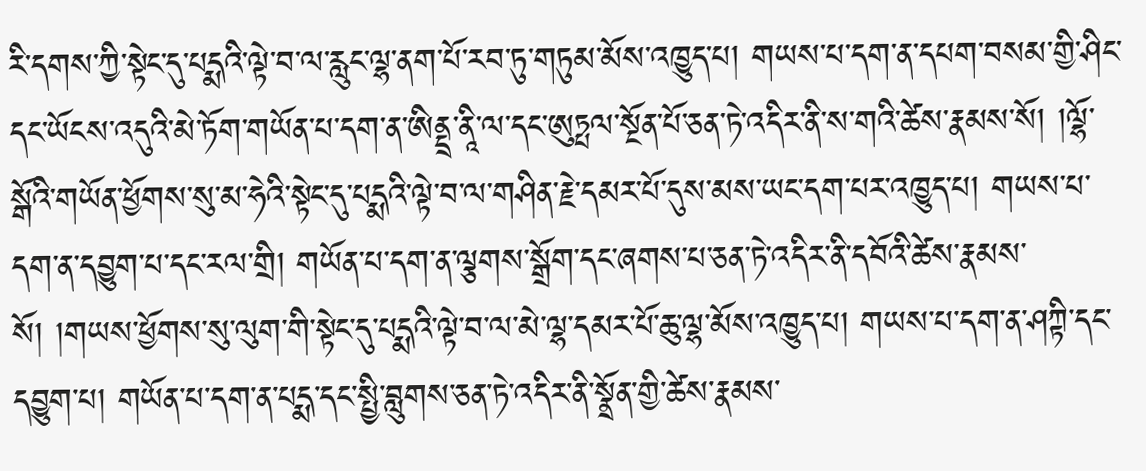རི་དགས་ཀྱི་སྟེང་དུ་པདྨའི་ལྟེ་བ་ལ་རླུང་ལྷ་ནག་པོ་རབ་ཏུ་གཏུམ་མོས་འཁྱུད་པ། གཡས་པ་དག་ན་དཔག་བསམ་གྱི་ཤིང་དང་ཡོངས་འདུའི་མེ་ཏོག་གཡོན་པ་དག་ན་ཨིནྡྲ་ནཱི་ལ་དང་ཨུཏྤལ་སྔོན་པོ་ཅན་ཏེ་འདིར་ནི་ས་གའི་ཚེས་རྣམས་སོ། །ལྷོ་སྒོའི་གཡོན་ཕྱོགས་སུ་མ་ཧེའི་སྟེང་དུ་པདྨའི་ལྟེ་བ་ལ་གཤིན་རྗེ་དམར་པོ་དུས་མས་ཡང་དག་པར་འཁྱུད་པ། གཡས་པ་དག་ན་དབྱུག་པ་དང་རལ་གྲི། གཡོན་པ་དག་ན་ལྕགས་སྒྲོག་དང་ཞགས་པ་ཅན་ཏེ་འདིར་ནི་དབོའི་ཚེས་རྣམས་སོ། །གཡས་ཕྱོགས་སུ་ལུག་གི་སྟེང་དུ་པདྨའི་ལྟེ་བ་ལ་མེ་ལྷ་དམར་པོ་ཆུ་ལྷ་མོས་འཁྱུད་པ། གཡས་པ་དག་ན་ཤཀྟི་དང་དབྱུག་པ། གཡོན་པ་དག་ན་པདྨ་དང་སྤྱི་བླུགས་ཅན་ཏེ་འདིར་ནི་སྣྲོན་གྱི་ཚེས་རྣམས་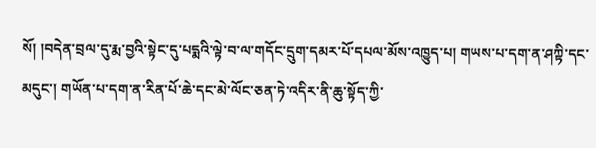སོ། །བདེན་བྲལ་དུ་རྨ་བྱའི་སྟེང་དུ་པདྨའི་ལྟེ་བ་ལ་གདོང་དྲུག་དམར་པོ་དཔལ་མོས་འཁྱུད་པ། གཡས་པ་དག་ན་ཤཀྟི་དང་མདུང་། གཡོན་པ་དག་ན་རིན་པོ་ཆེ་དང་མེ་ལོང་ཅན་ཏེ་འདིར་ནི་ཆུ་སྟོད་ཀྱི་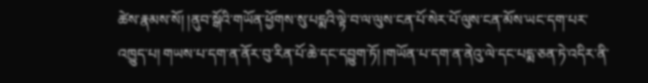ཚེས་རྣམས་སོ། །ནུབ་སྒོའི་གཡོན་ཕྱོགས་སུ་པདྨའི་ལྟེ་བ་ལ་ལུས་ངན་པོ་སེར་པོ་ལུས་ངན་མོས་ཡང་དག་པར་འཁྱུད་པ། གཡས་པ་དག་ན་ནོར་བུ་རིན་པོ་ཆེ་དང་དབྱུག་ཏོ། །གཡོན་པ་དག་ན་ནེའུ་ལེ་དང་པདྨ་ཅན་ཏེ་འདིར་ནི་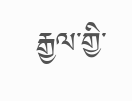རྒྱལ་གྱི་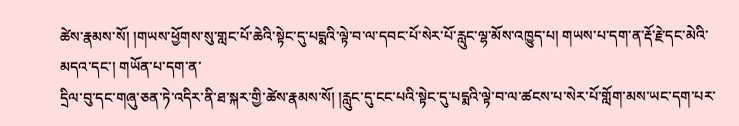ཚེས་རྣམས་སོ། །གཡས་ཕྱོགས་སུ་གླང་པོ་ཆེའི་སྟེང་དུ་པདྨའི་ལྟེ་བ་ལ་དབང་པོ་སེར་པོ་རླུང་ལྷ་མོས་འཁྱུད་པ། གཡས་པ་དག་ན་རྡོ་རྗེ་དང་མེའི་མདའ་དང་། གཡོན་པ་དག་ན་
དྲིལ་བུ་དང་གཞུ་ཅན་ཏེ་འདིར་ནི་ཐ་སྐར་གྱི་ཚེས་རྣམས་སོ། །རླུང་དུ་ངང་པའི་སྟེང་དུ་པདྨའི་ལྟེ་བ་ལ་ཚངས་པ་སེར་པོ་གློག་མས་ཡང་དག་པར་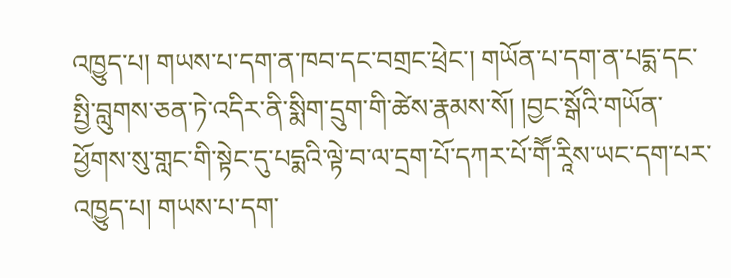འཁྱུད་པ། གཡས་པ་དག་ན་ཁབ་དང་བགྲང་ཕྲེང་། གཡོན་པ་དག་ན་པདྨ་དང་སྤྱི་བླུགས་ཅན་ཏེ་འདིར་ནི་སྨིག་དྲུག་གི་ཚེས་རྣམས་སོ། །བྱང་སྒོའི་གཡོན་ཕྱོགས་སུ་གླང་གི་སྟེང་དུ་པདྨའི་ལྟེ་བ་ལ་དྲག་པོ་དཀར་པོ་གཽ་རཱིས་ཡང་དག་པར་འཁྱུད་པ། གཡས་པ་དག་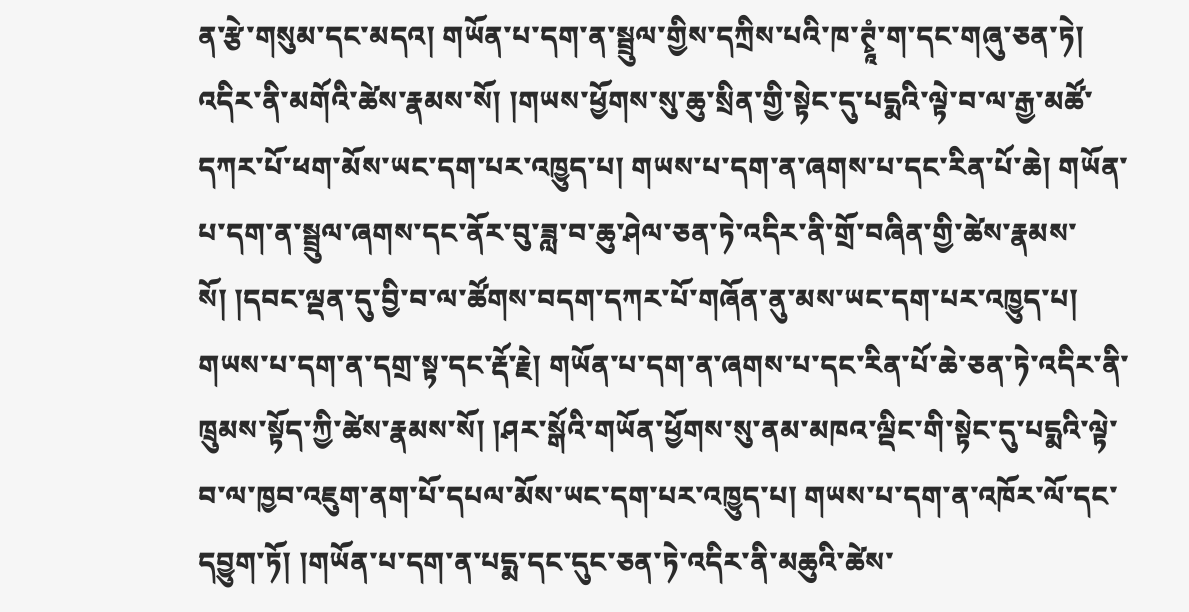ན་རྩེ་གསུམ་དང་མདའ། གཡོན་པ་དག་ན་སྦྲུལ་གྱིས་དཀྲིས་པའི་ཁ་ཊྭཱཾ་ག་དང་གཞུ་ཅན་ཏེ། འདིར་ནི་མགོའི་ཚེས་རྣམས་སོ། །གཡས་ཕྱོགས་སུ་ཆུ་སྲིན་གྱི་སྟེང་དུ་པདྨའི་ལྟེ་བ་ལ་རྒྱ་མཚོ་དཀར་པོ་ཕག་མོས་ཡང་དག་པར་འཁྱུད་པ། གཡས་པ་དག་ན་ཞགས་པ་དང་རིན་པོ་ཆེ། གཡོན་པ་དག་ན་སྦྲུལ་ཞགས་དང་ནོར་བུ་ཟླ་བ་ཆུ་ཤེལ་ཅན་ཏེ་འདིར་ནི་གྲོ་བཞིན་གྱི་ཚེས་རྣམས་སོ། །དབང་ལྡན་དུ་བྱི་བ་ལ་ཚོགས་བདག་དཀར་པོ་གཞོན་ནུ་མས་ཡང་དག་པར་འཁྱུད་པ། གཡས་པ་དག་ན་དགྲ་སྟ་དང་རྡོ་རྗེ། གཡོན་པ་དག་ན་ཞགས་པ་དང་རིན་པོ་ཆེ་ཅན་ཏེ་འདིར་ནི་ཁྲུམས་སྟོད་ཀྱི་ཚེས་རྣམས་སོ། །ཤར་སྒོའི་གཡོན་ཕྱོགས་སུ་ནམ་མཁའ་ལྡིང་གི་སྟེང་དུ་པདྨའི་ལྟེ་བ་ལ་ཁྱབ་འཇུག་ནག་པོ་དཔལ་མོས་ཡང་དག་པར་འཁྱུད་པ། གཡས་པ་དག་ན་འཁོར་ལོ་དང་དབྱུག་ཏོ། །གཡོན་པ་དག་ན་པདྨ་དང་དུང་ཅན་ཏེ་འདིར་ནི་མཆུའི་ཚེས་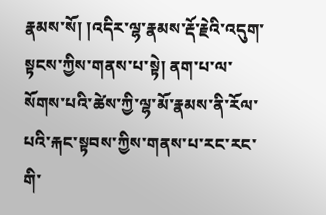རྣམས་སོ། །འདིར་ལྷ་རྣམས་རྡོ་རྗེའི་འདུག་སྟངས་ཀྱིས་གནས་པ་སྟེ། ནག་པ་ལ་སོགས་པའི་ཚེས་ཀྱི་ལྷ་མོ་རྣམས་ནི་རོལ་པའི་རྐང་སྟབས་ཀྱིས་གནས་པ་རང་རང་གི་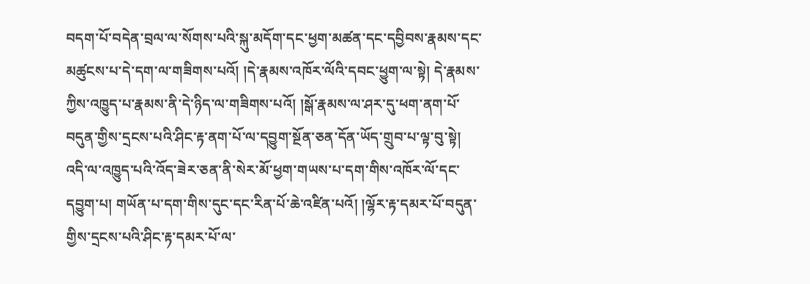བདག་པོ་བདེན་བྲལ་ལ་སོགས་པའི་སྐུ་མདོག་དང་ཕྱག་མཚན་དང་དབྱིབས་རྣམས་དང་མཚུངས་པ་དེ་དག་ལ་གཟིགས་པའོ། །དེ་རྣམས་འཁོར་ལོའི་དབང་ཕྱུག་ལ་སྟེ། དེ་རྣམས་ཀྱིས་འཁྱུད་པ་རྣམས་ནི་དེ་ཉིད་ལ་གཟིགས་པའོ། །སྒོ་རྣམས་ལ་ཤར་དུ་ཕག་ནག་པོ་བདུན་གྱིས་དྲངས་པའི་ཤིང་རྟ་ནག་པོ་ལ་དབྱུག་སྔོན་ཅན་དོན་ཡོད་གྲུབ་པ་ལྟ་བུ་སྟེ། འདི་ལ་འཁྱུད་པའི་འོད་ཟེར་ཅན་ནི་སེར་མོ་ཕྱག་གཡས་པ་དག་གིས་འཁོར་ལོ་དང་དབྱུག་པ། གཡོན་པ་དག་གིས་དུང་དང་རིན་པོ་ཆེ་འཛིན་པའོ། །ལྷོར་རྟ་དམར་པོ་བདུན་གྱིས་དྲངས་པའི་ཤིང་རྟ་དམར་པོ་ལ་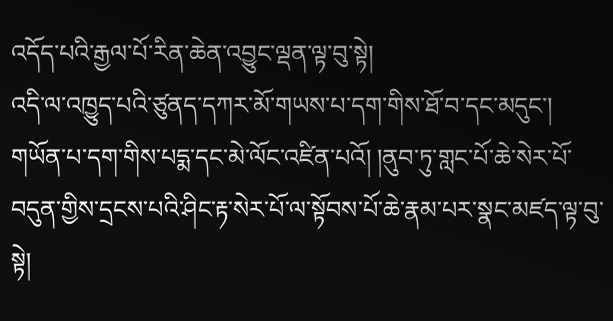འདོད་པའི་རྒྱལ་པོ་རིན་ཆེན་འབྱུང་ལྡན་ལྟ་བུ་སྟེ།
འདི་ལ་འཁྱུད་པའི་ཙུནད་དཀར་མོ་གཡས་པ་དག་གིས་ཐོ་བ་དང་མདུང་། གཡོན་པ་དག་གིས་པདྨ་དང་མེ་ལོང་འཛིན་པའོ། །ནུབ་ཏུ་གླང་པོ་ཆེ་སེར་པོ་བདུན་གྱིས་དྲངས་པའི་ཤིང་རྟ་སེར་པོ་ལ་སྟོབས་པོ་ཆེ་རྣམ་པར་སྣང་མཛད་ལྟ་བུ་སྟེ།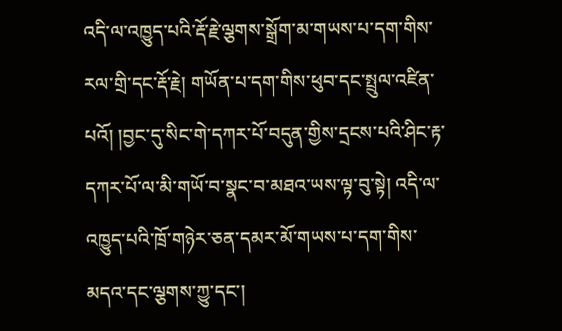འདི་ལ་འཁྱུད་པའི་རྡོ་རྗེ་ལྕགས་སྒྲོག་མ་གཡས་པ་དག་གིས་རལ་གྲི་དང་རྡོ་རྗེ། གཡོན་པ་དག་གིས་ཕུབ་དང་སྤྲུལ་འཛིན་པའོ། །བྱང་དུ་སིང་གེ་དཀར་པོ་བདུན་གྱིས་དྲངས་པའི་ཤིང་རྟ་དཀར་པོ་ལ་མི་གཡོ་བ་སྣང་བ་མཐའ་ཡས་ལྟ་བུ་སྟེ། འདི་ལ་འཁྱུད་པའི་ཁྲོ་གཉེར་ཅན་དམར་མོ་གཡས་པ་དག་གིས་མདའ་དང་ལྕགས་ཀྱུ་དང་།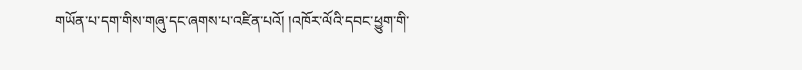གཡོན་པ་དག་གིས་གཞུ་དང་ཞགས་པ་འཛིན་པའོ། །འཁོར་ལོའི་དབང་ཕྱུག་གི་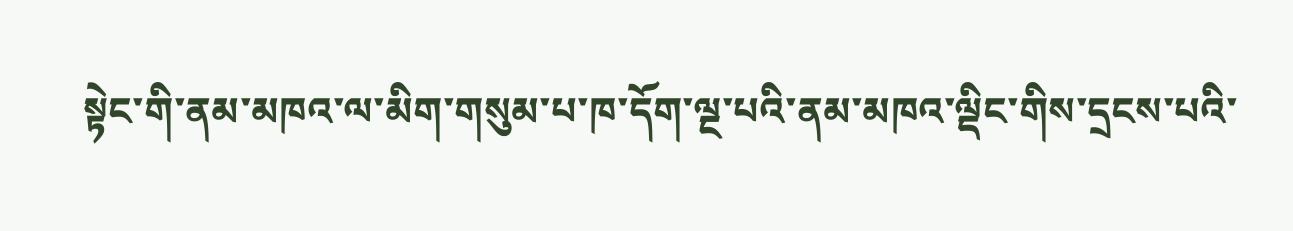སྟེང་གི་ནམ་མཁའ་ལ་མིག་གསུམ་པ་ཁ་དོག་ལྔ་པའི་ནམ་མཁའ་ལྡིང་གིས་དྲངས་པའི་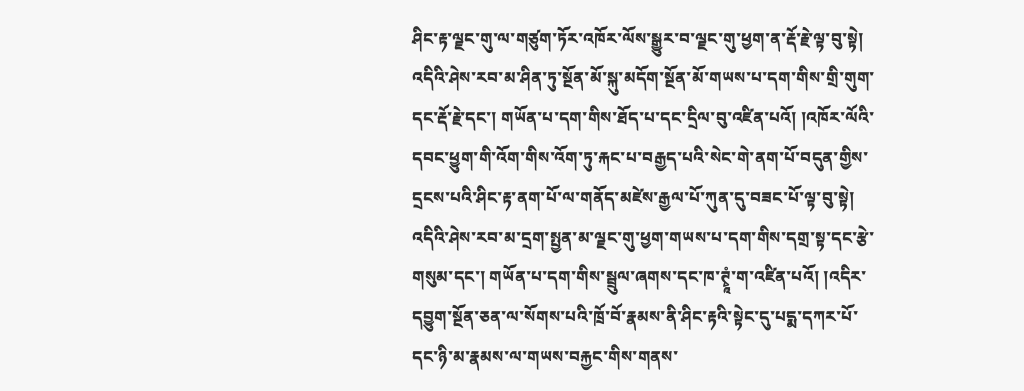ཤིང་རྟ་ལྗང་གུ་ལ་གཙུག་ཏོར་འཁོར་ལོས་སྒྱུར་བ་ལྗང་གུ་ཕྱག་ན་རྡོ་རྗེ་ལྟ་བུ་སྟེ། འདིའི་ཤེས་རབ་མ་ཤིན་ཏུ་སྔོན་མོ་སྐུ་མདོག་སྔོན་མོ་གཡས་པ་དག་གིས་གྲི་གུག་དང་རྡོ་རྗེ་དང་། གཡོན་པ་དག་གིས་ཐོད་པ་དང་དྲིལ་བུ་འཛིན་པའོ། །འཁོར་ལོའི་དབང་ཕྱུག་གི་འོག་གིས་འོག་ཏུ་རྐང་པ་བརྒྱད་པའི་སེང་གེ་ནག་པོ་བདུན་གྱིས་དྲངས་པའི་ཤིང་རྟ་ནག་པོ་ལ་གནོད་མཛེས་རྒྱལ་པོ་ཀུན་དུ་བཟང་པོ་ལྟ་བུ་སྟེ། འདིའི་ཤེས་རབ་མ་དྲག་སྤྱན་མ་ལྗང་གུ་ཕྱག་གཡས་པ་དག་གིས་དགྲ་སྟ་དང་རྩེ་གསུམ་དང་། གཡོན་པ་དག་གིས་སྦྲུལ་ཞགས་དང་ཁ་ཊྭཱཾ་ག་འཛིན་པའོ། །འདིར་དབྱུག་སྔོན་ཅན་ལ་སོགས་པའི་ཁྲོ་བོ་རྣམས་ནི་ཤིང་རྟའི་སྟེང་དུ་པདྨ་དཀར་པོ་དང་ཉི་མ་རྣམས་ལ་གཡས་བརྐྱང་གིས་གནས་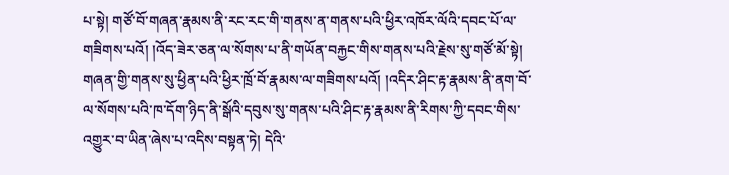པ་སྟེ། གཙོ་བོ་གཞན་རྣམས་ནི་རང་རང་གི་གནས་ན་གནས་པའི་ཕྱིར་འཁོར་ལོའི་དབང་པོ་ལ་གཟིགས་པའོ། །འོད་ཟེར་ཅན་ལ་སོགས་པ་ནི་གཡོན་བརྐྱང་གིས་གནས་པའི་རྗེས་སུ་གཙོ་མོ་སྟེ། གཞན་གྱི་གནས་སུ་ཕྱིན་པའི་ཕྱིར་ཁྲོ་བོ་རྣམས་ལ་གཟིགས་པའོ། །འདིར་ཤིང་རྟ་རྣམས་ནི་ནག་བོ་ལ་སོགས་པའི་ཁ་དོག་ཉིད་ནི་སྒོའི་དབུས་སུ་གནས་པའི་ཤིང་རྟ་རྣམས་ནི་རིགས་ཀྱི་དབང་གིས་འགྱུར་བ་ཡིན་ཞེས་པ་འདིས་བསྟན་ཏེ། དེའི་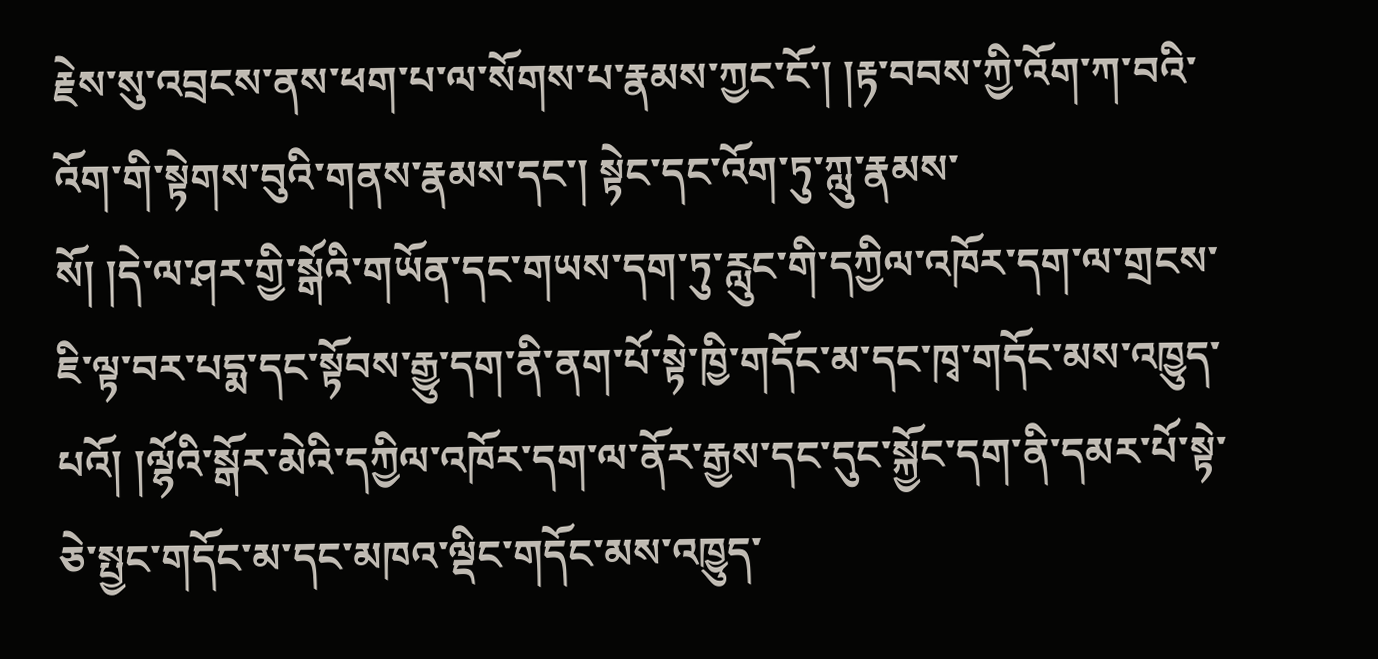རྗེས་སུ་འབྲངས་ནས་ཕག་པ་ལ་སོགས་པ་རྣམས་ཀྱང་ངོ་། །རྟ་བབས་ཀྱི་འོག་ཀ་བའི་འོག་གི་སྟེགས་བུའི་གནས་རྣམས་དང་། སྟེང་དང་འོག་ཏུ་ཀླུ་རྣམས་
སོ། །དེ་ལ་ཤར་གྱི་སྒོའི་གཡོན་དང་གཡས་དག་ཏུ་རླུང་གི་དཀྱིལ་འཁོར་དག་ལ་གྲངས་ཇི་ལྟ་བར་པདྨ་དང་སྟོབས་རྒྱུ་དག་ནི་ནག་པོ་སྟེ་ཁྱི་གདོང་མ་དང་ཁྭ་གདོང་མས་འཁྱུད་པའོ། །ལྷོའི་སྒོར་མེའི་དཀྱིལ་འཁོར་དག་ལ་ནོར་རྒྱས་དང་དུང་སྐྱོང་དག་ནི་དམར་པོ་སྟེ་ཅེ་སྤྱང་གདོང་མ་དང་མཁའ་ལྡིང་གདོང་མས་འཁྱུད་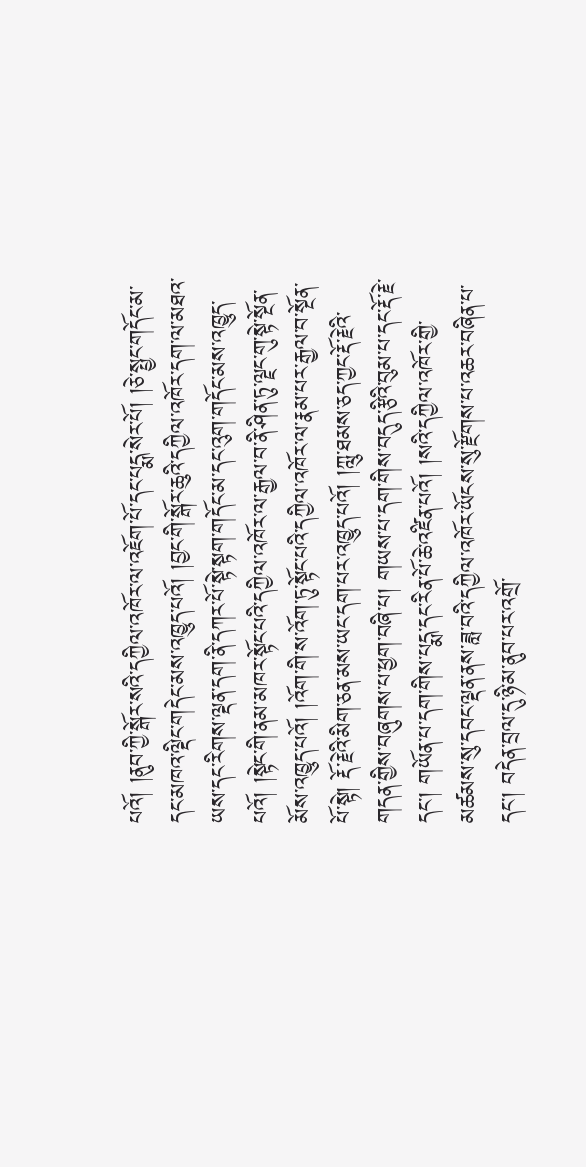པའོ། །ནུབ་ཀྱི་སྒོར་སའི་དཀྱིལ་འཁོར་ལ་འཇོག་པོ་དང་པདྨ་སེར་པོ། །ཅེ་སྤྱང་གདོང་མ་དང་མཁའ་ལྡིང་གདེང་མས་འཁྱུད་པའོ། །བྱང་གི་སྒོར་ཆུའི་དཀྱིལ་འཁོར་དག་ལ་མཐའ་ཡས་དང་རིགས་ལྡན་དག་ནི་དཀར་པོ་སྟེ་སྟག་གདོང་མ་དང་འུག་གདོང་མས་འཁྱུད་པའོ། །སྟེང་གི་ནམ་མཁར་སྟོང་པའི་དཀྱིལ་འཁོར་ལ་རྒྱལ་བ་ནི་ཤིན་ཏུ་ལྗང་གུ་སྟེ་སྔོན་མོས་འཁྱུད་པའོ། །འོག་གི་ས་འོག་ཏུ་སྟོང་པའི་དཀྱིལ་འཁོར་ལ་རྣམ་པར་རྒྱལ་བ་སྔོན་པོ་སྟེ། རྡོ་རྗེའི་མིག་ཅན་མས་ཡང་དག་པར་འཁྱུད་པའོ། །ཀླུ་ཐམས་ཅད་ཀྱང་རྡོ་རྗེའི་གདན་གྱིས་བཞུགས་པ་ཕྱག་བཞི་པ། གཡས་པ་དག་གིས་བདུད་རྩིའི་བུམ་པ་དང་རྡོ་རྗེ་དང་། གཡོན་པ་དག་གིས་པདྨ་དང་རིན་པོ་ཆེ་འཛིན་པའོ། །སའི་དཀྱིལ་འཁོར་གྱི་མཚམས་སུ་དབང་ལྡན་ནས་ཟླ་བའི་དཀྱིལ་འཁོར་ཡོངས་སུ་རྫོགས་པ་འཆར་བཞིན་པ་དང་། བདེན་བྲལ་དུ་ཉི་མ་ནུབ་པར་འགྲོ་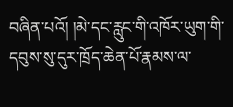བཞིན་པའོ། །མེ་དང་རླུང་གི་འཁོར་ཡུག་གི་དབུས་སུ་དུར་ཁྲོད་ཆེན་པོ་རྣམས་ལ་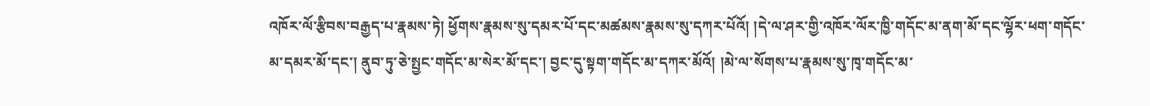འཁོར་ལོ་རྩིབས་བརྒྱད་པ་རྣམས་ཏེ། ཕྱོགས་རྣམས་སུ་དམར་པོ་དང་མཚམས་རྣམས་སུ་དཀར་པོའོ། །དེ་ལ་ཤར་གྱི་འཁོར་ལོར་ཁྱི་གདོང་མ་ནག་མོ་དང་ལྷོར་ཕག་གདོང་མ་དམར་མོ་དང་། ནུབ་ཏུ་ཅེ་སྤྱང་གདོང་མ་སེར་མོ་དང་། བྱང་དུ་སྟག་གདོང་མ་དཀར་མོའོ། །མེ་ལ་སོགས་པ་རྣམས་སུ་ཁྭ་གདོང་མ་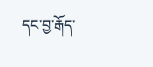དང་བྱ་རྒོད་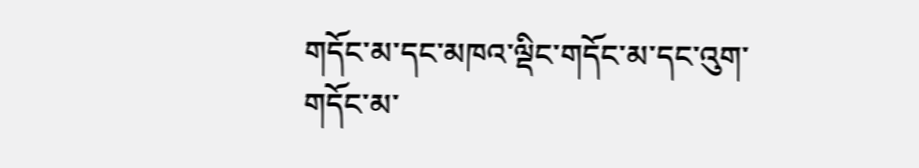གདོང་མ་དང་མཁའ་ལྡིང་གདོང་མ་དང་འུག་གདོང་མ་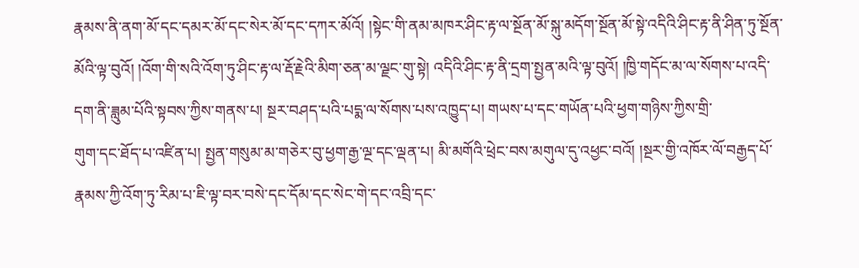རྣམས་ནི་ནག་མོ་དང་དམར་མོ་དང་སེར་མོ་དང་དཀར་མོའོ། །སྟེང་གི་ནམ་མཁར་ཤིང་རྟ་ལ་སྔོན་མོ་སྐུ་མདོག་སྔོན་མོ་སྟེ་འདིའི་ཤིང་རྟ་ནི་ཤིན་ཏུ་སྔོན་མོའི་ལྟ་བུའོ། །འོག་གི་སའི་འོག་ཏུ་ཤིང་རྟ་ལ་རྡོ་རྗེའི་མིག་ཅན་མ་ལྗང་གུ་སྟེ། འདིའི་ཤིང་རྟ་ནི་དྲག་སྤྱན་མའི་ལྟ་བུའོ། །ཁྱི་གདོང་མ་ལ་སོགས་པ་འདི་དག་ནི་ཟླུམ་པོའི་སྟབས་ཀྱིས་གནས་པ། སྔར་བཤད་པའི་པདྨ་ལ་སོགས་པས་འཁྱུད་པ། གཡས་པ་དང་གཡོན་པའི་ཕྱག་གཉིས་ཀྱིས་གྲི་
གུག་དང་ཐོད་པ་འཛིན་པ། སྤྱན་གསུམ་མ་གཅེར་བུ་ཕྱག་རྒྱ་ལྔ་དང་ལྡན་པ། མི་མགོའི་ཕྲེང་བས་མགུལ་དུ་འཕྱང་བའོ། །སྔར་གྱི་འཁོར་ལོ་བརྒྱད་པོ་རྣམས་ཀྱི་འོག་ཏུ་རིམ་པ་ཇི་ལྟ་བར་བསེ་དང་དོམ་དང་སེང་གེ་དང་འབྲི་དང་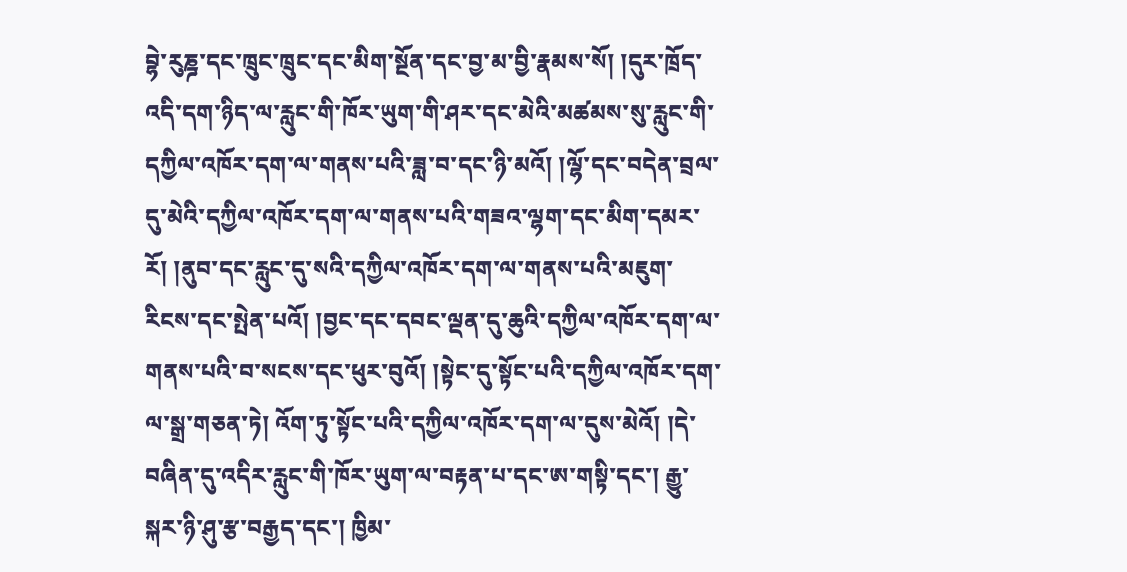བྷེ་རུཎྜ་དང་ཁྲུང་ཁྲུང་དང་མིག་སྔོན་དང་བྱ་མ་བྱི་རྣམས་སོ། །དུར་ཁྲོད་འདི་དག་ཉིད་ལ་རླུང་གི་ཁོར་ཡུག་གི་ཤར་དང་མེའི་མཚམས་སུ་རླུང་གི་དཀྱིལ་འཁོར་དག་ལ་གནས་པའི་ཟླ་བ་དང་ཉི་མའོ། །ལྷོ་དང་བདེན་བྲལ་དུ་མེའི་དཀྱིལ་འཁོར་དག་ལ་གནས་པའི་གཟའ་ལྷག་དང་མིག་དམར་རོ། །ནུབ་དང་རླུང་དུ་སའི་དཀྱིལ་འཁོར་དག་ལ་གནས་པའི་མཇུག་རིངས་དང་སྤེན་པའོ། །བྱང་དང་དབང་ལྡན་དུ་ཆུའི་དཀྱིལ་འཁོར་དག་ལ་གནས་པའི་བ་སངས་དང་ཕུར་བུའོ། །སྟེང་དུ་སྟོང་པའི་དཀྱིལ་འཁོར་དག་ལ་སྒྲ་གཅན་ཏེ། འོག་ཏུ་སྟོང་པའི་དཀྱིལ་འཁོར་དག་ལ་དུས་མེའོ། །དེ་བཞིན་དུ་འདིར་རླུང་གི་ཁོར་ཡུག་ལ་བརྟན་པ་དང་ཨ་གསྟི་དང་། རྒྱུ་སྐར་ཉི་ཤུ་རྩ་བརྒྱད་དང་། ཁྱིམ་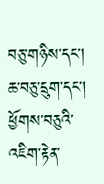བཅུ་གཉིས་དང་། ཆ་བཅུ་དྲུག་དང་། ཕྱོགས་བཅུའི་འཇིག་རྟེན་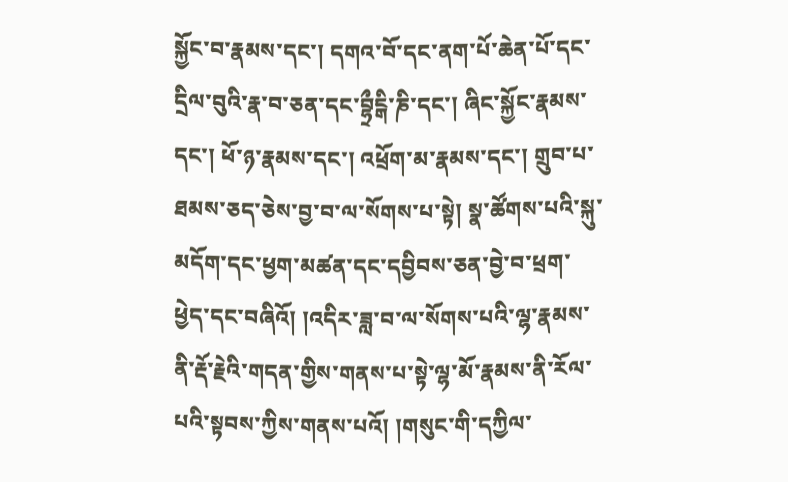སྐྱོང་བ་རྣམས་དང་། དགའ་བོ་དང་ནག་པོ་ཆེན་པོ་དང་དྲིལ་བུའི་རྣ་བ་ཅན་དང་བྷྲྀངྒི་ཎི་དང་། ཞིང་སྐྱོང་རྣམས་དང་། ཕོ་ཉ་རྣམས་དང་། འཕྲོག་མ་རྣམས་དང་། གྲུབ་པ་ཐམས་ཅད་ཅེས་བྱ་བ་ལ་སོགས་པ་སྟེ། སྣ་ཚོགས་པའི་སྐུ་མདོག་དང་ཕྱག་མཚན་དང་དབྱིབས་ཅན་བྱེ་བ་ཕྲག་ཕྱེད་དང་བཞིའོ། །འདིར་ཟླ་བ་ལ་སོགས་པའི་ལྷ་རྣམས་ནི་རྡོ་རྗེའི་གདན་གྱིས་གནས་པ་སྟེ་ལྷ་མོ་རྣམས་ནི་རོལ་པའི་སྟབས་ཀྱིས་གནས་པའོ། །གསུང་གི་དཀྱིལ་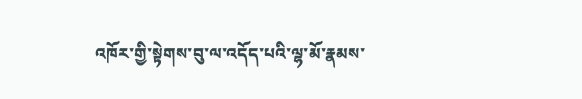འཁོར་གྱི་སྟེགས་བུ་ལ་འདོད་པའི་ལྷ་མོ་རྣམས་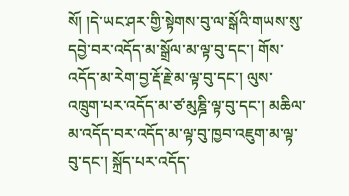སོ། །དེ་ཡང་ཤར་གྱི་སྟེགས་བུ་ལ་སྒོའི་གཡས་སུ་དབྱེ་བར་འདོད་མ་སྒྲོལ་མ་ལྟ་བུ་དང་། གོས་འདོད་མ་རེག་བྱ་རྡོ་རྗེ་མ་ལྟ་བུ་དང་། ལུས་འཁྲུག་པར་འདོད་མ་ཙ་མུཎྜི་ལྟ་བུ་དང་། མཆིལ་མ་འདོད་བར་འདོད་མ་ལྟ་བུ་ཁྱབ་འཇུག་མ་ལྟ་བུ་དང་། སྐྲོད་པར་འདོད་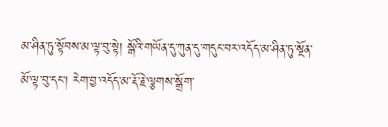མ་ཤིན་ཏུ་སྟོབས་མ་ལྟ་བུ་སྟེ། སྒོའི་གཡོན་དུ་ཀུན་དུ་གདུང་བར་འདོད་མ་ཤིན་ཏུ་སྔོན་མོ་ལྟ་བུ་དང་། རེག་བྱ་འདོད་མ་རྡོ་རྗེ་ལྕགས་སྒྲོག་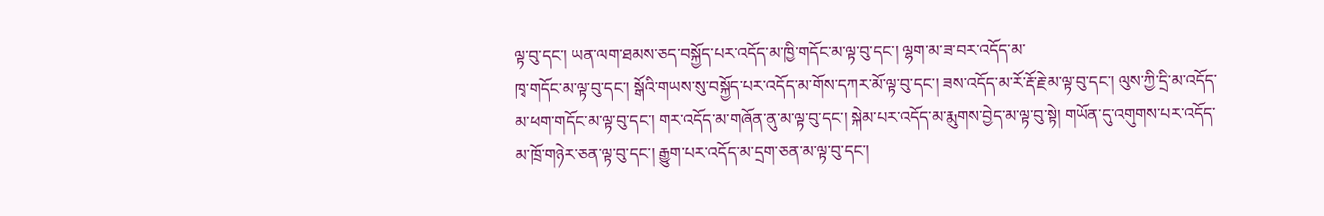ལྟ་བུ་དང་། ཡན་ལག་ཐམས་ཅད་བསྐྱོད་པར་འདོད་མ་ཁྱི་གདོང་མ་ལྟ་བུ་དང་། ལྷག་མ་ཟ་བར་འདོད་མ་
ཁྭ་གདོང་མ་ལྟ་བུ་དང་། སྒོའི་གཡས་སུ་བསྐྱོད་པར་འདོད་མ་གོས་དཀར་མོ་ལྟ་བུ་དང་། ཟས་འདོད་མ་རོ་རྡོ་རྗེ་མ་ལྟ་བུ་དང་། ལུས་ཀྱི་དྲི་མ་འདོད་མ་ཕག་གདོང་མ་ལྟ་བུ་དང་། གར་འདོད་མ་གཞོན་ནུ་མ་ལྟ་བུ་དང་། སྐེམ་པར་འདོད་མ་རྨུགས་བྱེད་མ་ལྟ་བུ་སྟེ། གཡོན་དུ་འགུགས་པར་འདོད་མ་ཁྲོ་གཉེར་ཅན་ལྟ་བུ་དང་། རྒྱུག་པར་འདོད་མ་དྲག་ཅན་མ་ལྟ་བུ་དང་།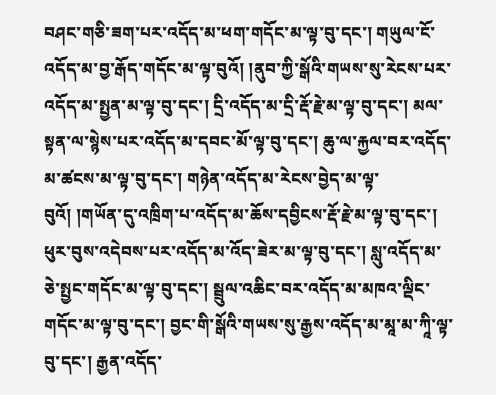བཤང་གཅི་ཟག་པར་འདོད་མ་ཕག་གདོང་མ་ལྟ་བུ་དང་། གཡུལ་ངོ་འདོད་མ་བྱ་རྒོད་གདོང་མ་ལྟ་བུའོ། །ནུབ་ཀྱི་སྒོའི་གཡས་སུ་རེངས་པར་འདོད་མ་སྤྱན་མ་ལྟ་བུ་དང་། དྲི་འདོད་མ་དྲི་རྡོ་རྗེ་མ་ལྟ་བུ་དང་། མལ་སྟན་ལ་སྙེས་པར་འདོད་མ་དབང་མོ་ལྟ་བུ་དང་། ཆུ་ལ་རྐྱལ་བར་འདོད་མ་ཚངས་མ་ལྟ་བུ་དང་། གཉེན་འདོད་མ་རེངས་བྱེད་མ་ལྟ་བུའོ། །གཡོན་དུ་འཁྲིག་པ་འདོད་མ་ཆོས་དབྱིངས་རྡོ་རྗེ་མ་ལྟ་བུ་དང་། ཕུར་བུས་འདེབས་པར་འདོད་མ་འོད་ཟེར་མ་ལྟ་བུ་དང་། སླུ་འདོད་མ་ཅེ་སྤྱང་གདོང་མ་ལྟ་བུ་དང་། སྦྲུལ་འཆིང་བར་འདོད་མ་མཁའ་ལྡིང་གདོང་མ་ལྟ་བུ་དང་། བྱང་གི་སྒོའི་གཡས་སུ་རྒྱས་འདོད་མ་མཱ་མ་ཀཱི་ལྟ་བུ་དང་། རྒྱན་འདོད་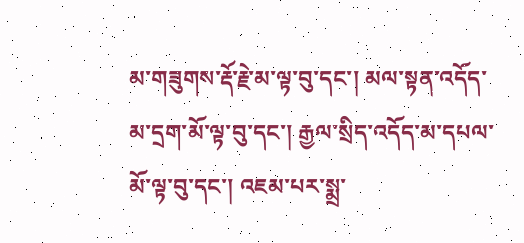མ་གཟུགས་རྡོ་རྗེ་མ་ལྟ་བུ་དང་། མལ་སྟན་འདོད་མ་དྲག་མོ་ལྟ་བུ་དང་། རྒྱལ་སྲིད་འདོད་མ་དཔལ་མོ་ལྟ་བུ་དང་། འཇམ་པར་སྨྲ་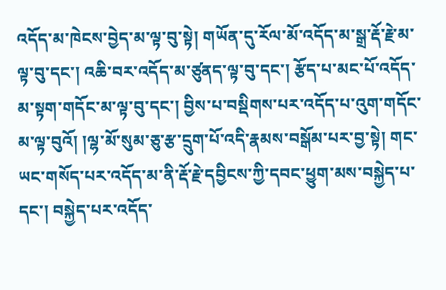འདོད་མ་ཁེངས་བྱེད་མ་ལྟ་བུ་སྟེ། གཡོན་དུ་རོལ་མོ་འདོད་མ་སྒྲ་རྡོ་རྗེ་མ་ལྟ་བུ་དང་། འཆི་བར་འདོད་མ་ཙུནད་ལྟ་བུ་དང་། རྩོད་པ་མང་པོ་འདོད་མ་སྟག་གདོང་མ་ལྟ་བུ་དང་། བྱིས་པ་བསྡིགས་པར་འདོད་པ་འུག་གདོང་མ་ལྟ་བུའོ། །ལྷ་མོ་སུམ་ཅུ་རྩ་དྲུག་པོ་འདི་རྣམས་བསྒོམ་པར་བྱ་སྟེ། གང་ཡང་གསོད་པར་འདོད་མ་ནི་རྡོ་རྗེ་དབྱིངས་ཀྱི་དབང་ཕྱུག་མས་བསྐྱེད་པ་དང་། བསྐྱེད་པར་འདོད་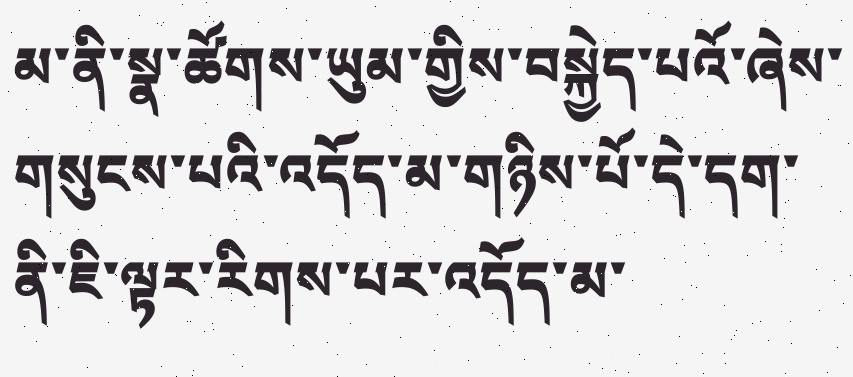མ་ནི་སྣ་ཚོགས་ཡུམ་གྱིས་བསྐྱེད་པའོ་ཞེས་གསུངས་པའི་འདོད་མ་གཉིས་པོ་དེ་དག་ནི་ཇི་ལྟར་རིགས་པར་འདོད་མ་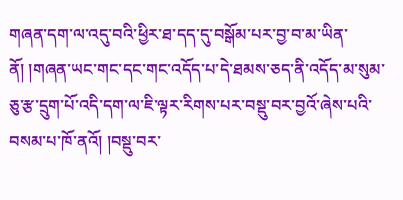གཞན་དག་ལ་འདུ་བའི་ཕྱིར་ཐ་དད་དུ་བསྒོམ་པར་བྱ་བ་མ་ཡིན་ནོ། །གཞན་ཡང་གང་དང་གང་འདོད་པ་དེ་ཐམས་ཅད་ནི་འདོད་མ་སུམ་ཅུ་རྩ་དྲུག་པོ་འདི་དག་ལ་ཇི་ལྟར་རིགས་པར་བསྡུ་བར་བྱའོ་ཞེས་པའི་བསམ་པ་ཁོ་ནའོ། །བསྡུ་བར་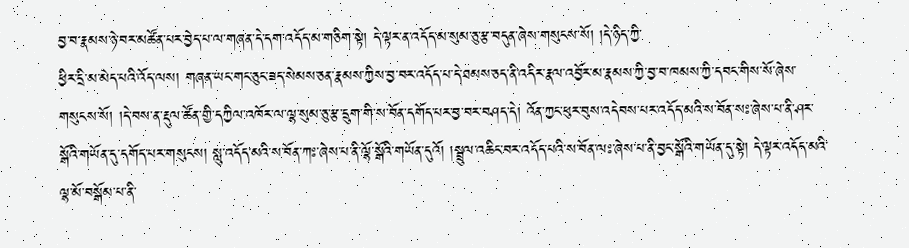བྱ་བ་རྣམས་ཉེ་བར་མཚོན་པར་བྱེད་པ་ལ་གཞན་དེ་དག་འདོད་མ་གཅིག་སྟེ། དེ་ལྟར་ན་འདོད་མ་སུམ་ཅུ་རྩ་བདུན་ཞེས་གསུངས་སོ། །དེ་ཉིད་ཀྱི་
ཕྱིར་དྲི་མ་མེད་པའི་འོད་ལས། གཞན་ཡང་གང་ཅུང་ཟད་སེམས་ཅན་རྣམས་ཀྱིས་བྱ་བར་འདོད་པ་དེ་ཐམས་ཅད་ནི་འདིར་རྣལ་འབྱོར་མ་རྣམས་ཀྱི་བྱ་བ་ཁམས་ཀྱི་དབང་གིས་སོ་ཞེས་གསུངས་སོ། །དེ་བས་ན་རྡུལ་ཚོན་གྱི་དཀྱིལ་འཁོར་ལ་ལྷ་སུམ་ཅུ་རྩ་དྲུག་གི་ས་བོན་དགོད་པར་བྱ་བར་བཤད་དེ། འོན་ཀྱང་ཕུར་བུས་འདེབས་པར་འདོད་མའི་ས་བོན་སཿ་ཞེས་པ་ནི་ཤར་སྒོའི་གཡོན་དུ་དགོད་པར་གསུངས། སླུ་འདོད་མའི་ས་བོན་ཀཿ་ཞེས་པ་ནི་ལྷོ་སྒོའི་གཡོན་དུའོ། །སྦྲུལ་འཆིང་བར་འདོད་པའི་ས་བོན་ལཿ་ཞེས་པ་ནི་བྱང་སྒོའི་གཡོན་དུ་སྟེ། དེ་ལྟར་འདོད་མའི་ལྷ་མོ་བསྒོམ་པ་ནི་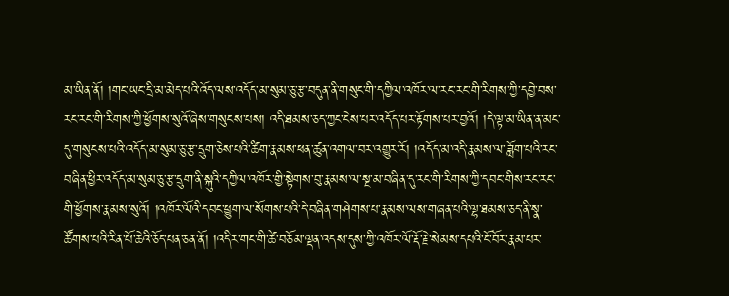མ་ཡིན་ནོ། །གང་ཡང་དྲི་མ་མེད་པའི་འོད་ལས་འདོད་མ་སུམ་ཅུ་རྩ་བདུན་ནི་གསུང་གི་དཀྱིལ་འཁོར་ལ་རང་རང་གི་རིགས་ཀྱི་དབྱེ་བས་རང་རང་གི་རིགས་ཀྱི་ཕྱོགས་སུའོ་ཞེས་གསུངས་པས། འདི་ཐམས་ཅད་ཀྱང་ངེས་པར་འདོད་པར་རྟོགས་པར་བྱའོ། །དེ་ལྟ་མ་ཡིན་ན་མང་དུ་གསུངས་པའི་འདོད་མ་སུམ་ཅུ་རྩ་དྲུག་ཅེས་པའི་ཚིག་རྣམས་ཕན་ཚུན་འགལ་བར་འགྱུར་རོ། །འདོད་མ་འདི་རྣམས་ལ་ཟློག་པའི་རང་བཞིན་ཕྱིར་འདོད་མ་སུམ་ཅུ་རྩ་དྲུག་ནི་སྐུའི་དཀྱིལ་འཁོར་གྱི་སྟེགས་བུ་རྣམས་ལ་སྔ་མ་བཞིན་དུ་རང་གི་རིགས་ཀྱི་དབང་གིས་རང་རང་གི་ཕྱོགས་རྣམས་སུའོ། །འཁོར་ལོའི་དབང་ཕྱུག་ལ་སོགས་པའི་དེ་བཞིན་གཤེགས་པ་རྣམས་ལས་གཞན་པའི་ལྷ་ཐམས་ཅད་ནི་སྣ་ཚོགས་པའི་རིན་པོ་ཆེའི་ཅོད་པན་ཅན་ནོ། །འདིར་གང་གི་ཚེ་བཅོམ་ལྡན་འདས་དུས་ཀྱི་འཁོར་ལོ་རྡོ་རྗེ་སེམས་དཔའི་ངོ་བོར་རྣམ་པར་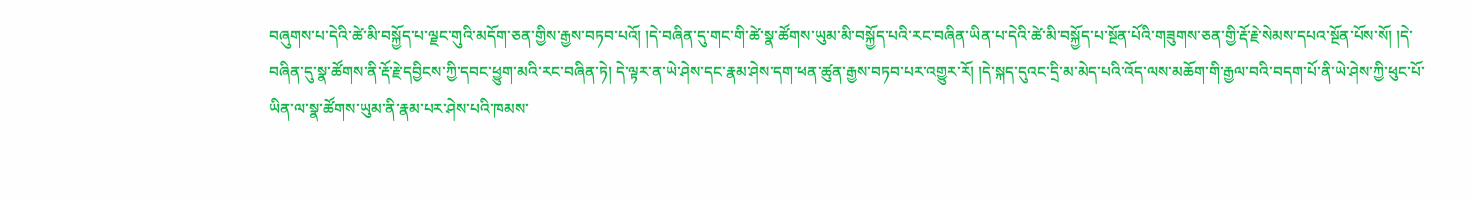བཞུགས་པ་དེའི་ཚེ་མི་བསྐྱོད་པ་ལྗང་གུའི་མདོག་ཅན་གྱིས་རྒྱས་བཏབ་པའོ། །དེ་བཞིན་དུ་གང་གི་ཚེ་སྣ་ཚོགས་ཡུམ་མི་བསྐྱོད་པའི་རང་བཞིན་ཡིན་པ་དེའི་ཚེ་མི་བསྐྱོད་པ་སྔོན་པོའི་གཟུགས་ཅན་གྱི་རྡོ་རྗེ་སེམས་དཔའ་སྔོན་པོས་སོ། །དེ་བཞིན་དུ་སྣ་ཚོགས་ནི་རྡོ་རྗེ་དབྱིངས་ཀྱི་དབང་ཕྱུག་མའི་རང་བཞིན་ཏེ། དེ་ལྟར་ན་ཡེ་ཤེས་དང་རྣམ་ཤེས་དག་ཕན་ཚུན་རྒྱས་བཏབ་པར་འགྱུར་རོ། །དེ་སྐད་དུའང་དྲི་མ་མེད་པའི་འོད་ལས་མཆོག་གི་རྒྱལ་བའི་བདག་པོ་ནི་ཡེ་ཤེས་ཀྱི་ཕུང་པོ་ཡིན་ལ་སྣ་ཚོགས་ཡུམ་ནི་རྣམ་པར་ཤེས་པའི་ཁམས་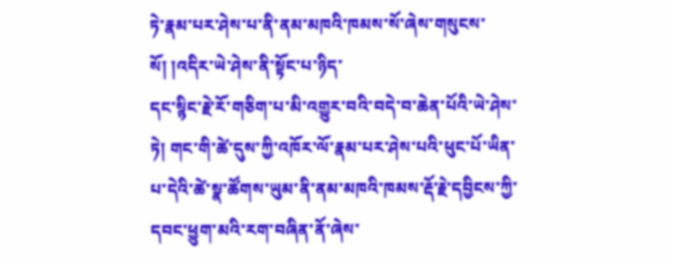ཏེ་རྣམ་པར་ཤེས་པ་ནི་ནམ་མཁའི་ཁམས་སོ་ཞེས་གསུངས་སོ། །འདིར་ཡེ་ཤེས་ནི་སྟོང་པ་ཉིད་
དང་སྙིང་རྗེ་རོ་གཅིག་པ་མི་འགྱུར་བའི་བདེ་བ་ཆེན་པོའི་ཡེ་ཤེས་ཏེ། གང་གི་ཚེ་དུས་ཀྱི་འཁོར་ལོ་རྣམ་པར་ཤེས་པའི་ཕུང་པོ་ཡིན་པ་དེའི་ཚེ་སྣ་ཚོགས་ཡུམ་ནི་ནམ་མཁའི་ཁམས་རྡོ་རྗེ་དབྱིངས་ཀྱི་དབང་ཕྱུག་མའི་རག་བཞིན་ནོ་ཞེས་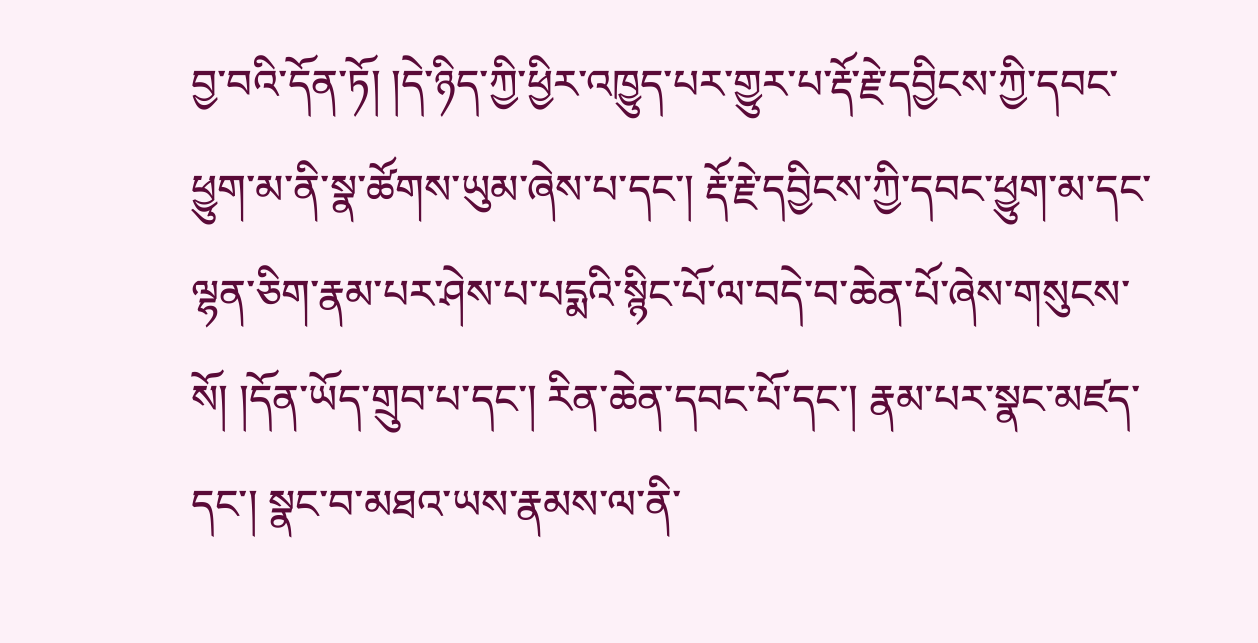བྱ་བའི་དོན་ཏོ། །དེ་ཉིད་ཀྱི་ཕྱིར་འཁྱུད་པར་གྱུར་པ་རྡོ་རྗེ་དབྱིངས་ཀྱི་དབང་ཕྱུག་མ་ནི་སྣ་ཚོགས་ཡུམ་ཞེས་པ་དང་། རྡོ་རྗེ་དབྱིངས་ཀྱི་དབང་ཕྱུག་མ་དང་ལྷན་ཅིག་རྣམ་པར་ཤེས་པ་པདྨའི་སྙིང་པོ་ལ་བདེ་བ་ཆེན་པོ་ཞེས་གསུངས་སོ། །དོན་ཡོད་གྲུབ་པ་དང་། རིན་ཆེན་དབང་པོ་དང་། རྣམ་པར་སྣང་མཛད་དང་། སྣང་བ་མཐའ་ཡས་རྣམས་ལ་ནི་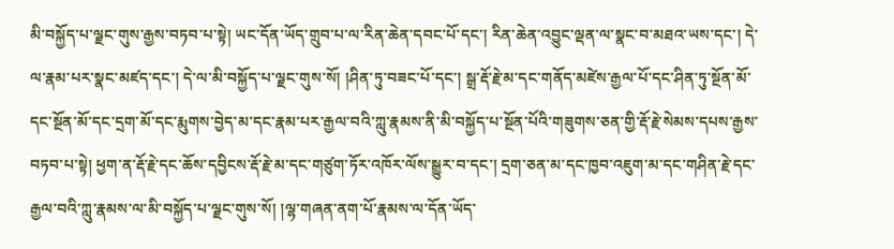མི་བསྐྱོད་པ་ལྗང་གུས་རྒྱས་བཏབ་པ་སྟེ། ཡང་དོན་ཡོད་གྲུབ་པ་ལ་རིན་ཆེན་དབང་པོ་དང་། རིན་ཆེན་འབྱུང་ལྡན་ལ་སྣང་བ་མཐའ་ཡས་དང་། དེ་ལ་རྣམ་པར་སྣང་མཛད་དང་། དེ་ལ་མི་བསྐྱོད་པ་ལྗང་གུས་སོ། །ཤིན་ཏུ་བཟང་པོ་དང་། སྒྲ་རྡོ་རྗེ་མ་དང་གནོད་མཛེས་རྒྱལ་པོ་དང་ཤིན་ཏུ་སྔོན་མོ་དང་སྔོན་མོ་དང་དྲག་མོ་དང་རྨུགས་བྱེད་མ་དང་རྣམ་པར་རྒྱལ་བའི་ཀླུ་རྣམས་ནི་མི་བསྐྱོད་པ་སྔོན་པོའི་གཟུགས་ཅན་གྱི་རྡོ་རྗེ་སེམས་དཔས་རྒྱས་བཏབ་པ་སྟེ། ཕྱག་ན་རྡོ་རྗེ་དང་ཆོས་དབྱིངས་རྡོ་རྗེ་མ་དང་གཙུག་ཏོར་འཁོར་ལོས་སྒྱུར་བ་དང་། དྲག་ཅན་མ་དང་ཁྱབ་འཇུག་མ་དང་གཤིན་རྗེ་དང་རྒྱལ་བའི་ཀླུ་རྣམས་ལ་མི་བསྐྱོད་པ་ལྗང་གུས་སོ། །ལྷ་གཞན་ནག་པོ་རྣམས་ལ་དོན་ཡོད་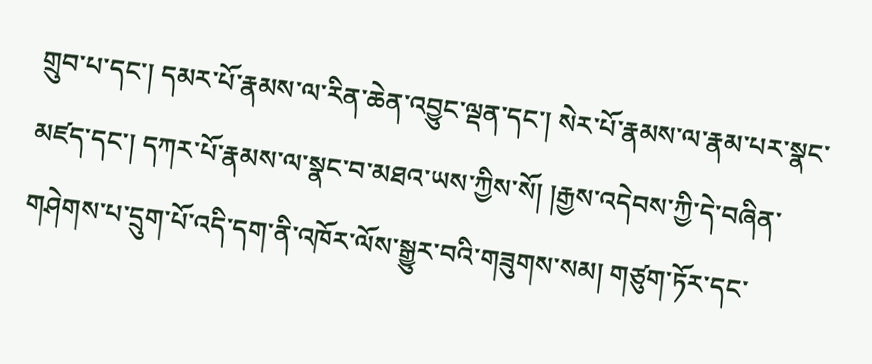གྲུབ་པ་དང་། དམར་པོ་རྣམས་ལ་རིན་ཆེན་འབྱུང་ལྡན་དང་། སེར་པོ་རྣམས་ལ་རྣམ་པར་སྣང་མཛད་དང་། དཀར་པོ་རྣམས་ལ་སྣང་བ་མཐའ་ཡས་ཀྱིས་སོ། །རྒྱས་འདེབས་ཀྱི་དེ་བཞིན་གཤེགས་པ་དྲུག་པོ་འདི་དག་ནི་འཁོར་ལོས་སྒྱུར་བའི་གཟུགས་སམ། གཙུག་ཏོར་དང་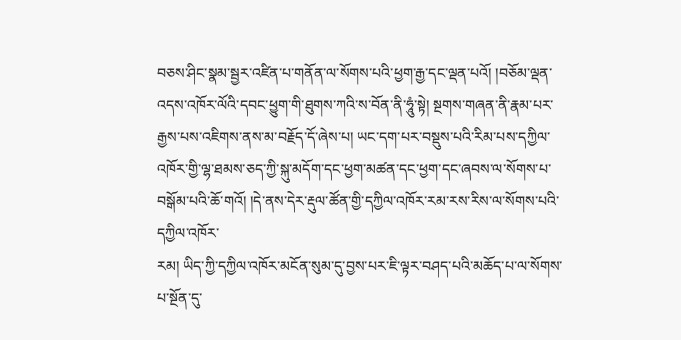བཅས་ཤིང་སྣམ་སྦྱར་འཛིན་པ་གནོན་ལ་སོགས་པའི་ཕྱག་རྒྱ་དང་ལྡན་པའོ། །བཅོམ་ལྡན་འདས་འཁོར་ལོའི་དབང་ཕྱུག་གི་ཐུགས་ཀའི་ས་བོན་ནི་ཧཱུཾ་སྟེ། སྔགས་གཞན་ནི་རྣམ་པར་རྒྱས་པས་འཇིགས་ནས་མ་བརྗོད་དོ་ཞེས་པ། ཡང་དག་པར་བསྡུས་པའི་རིམ་པས་དཀྱིལ་འཁོར་གྱི་ལྷ་ཐམས་ཅད་ཀྱི་སྐུ་མདོག་དང་ཕྱག་མཚན་དང་ཕྱག་དང་ཞབས་ལ་སོགས་པ་བསྒོམ་པའི་ཆོ་གའོ། །དེ་ནས་དེར་རྡུལ་ཚོན་གྱི་དཀྱིལ་འཁོར་རམ་རས་རིས་ལ་སོགས་པའི་དཀྱིལ་འཁོར་
རམ། ཡིད་ཀྱི་དཀྱིལ་འཁོར་མངོན་སུམ་དུ་བྱས་པར་ཇི་ལྟར་བཤད་པའི་མཆོད་པ་ལ་སོགས་པ་སྔོན་དུ་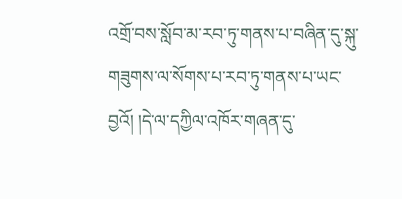འགྲོ་བས་སློབ་མ་རབ་ཏུ་གནས་པ་བཞིན་དུ་སྐུ་གཟུགས་ལ་སོགས་པ་རབ་ཏུ་གནས་པ་ཡང་བྱའོ། །དེ་ལ་དཀྱིལ་འཁོར་གཞན་དུ་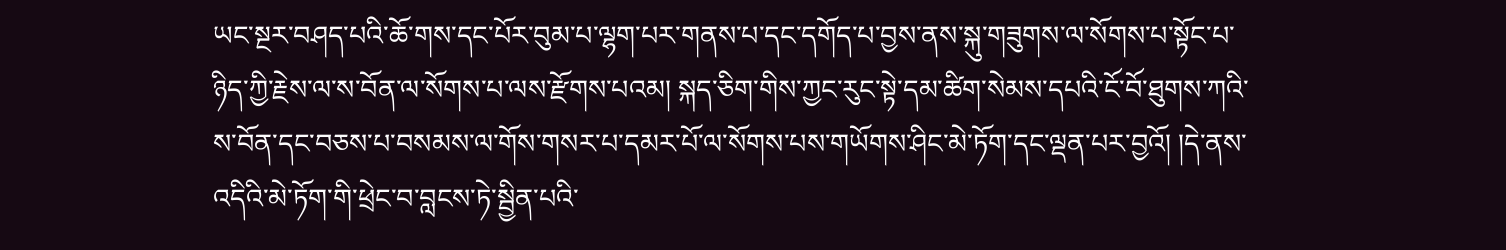ཡང་སྔར་བཤད་པའི་ཆོ་གས་དང་པོར་བུམ་པ་ལྷག་པར་གནས་པ་དང་དགོད་པ་བྱས་ནས་སྐུ་གཟུགས་ལ་སོགས་པ་སྟོང་པ་ཉིད་ཀྱི་རྗེས་ལ་ས་བོན་ལ་སོགས་པ་ལས་རྫོགས་པའམ། སྐད་ཅིག་གིས་ཀྱང་རུང་སྟེ་དམ་ཚིག་སེམས་དཔའི་ངོ་བོ་ཐུགས་ཀའི་ས་བོན་དང་བཅས་པ་བསམས་ལ་གོས་གསར་པ་དམར་པོ་ལ་སོགས་པས་གཡོགས་ཤིང་མེ་ཏོག་དང་ལྡན་པར་བྱའོ། །དེ་ནས་འདིའི་མེ་ཏོག་གི་ཕྲེང་བ་བླངས་ཏེ་སྦྱིན་པའི་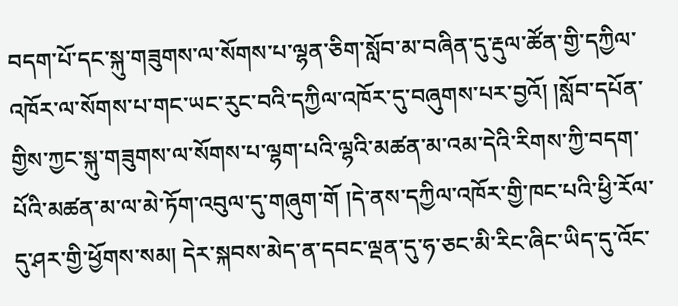བདག་པོ་དང་སྐུ་གཟུགས་ལ་སོགས་པ་ལྷན་ཅིག་སློབ་མ་བཞིན་དུ་རྡུལ་ཚོན་གྱི་དཀྱིལ་འཁོར་ལ་སོགས་པ་གང་ཡང་རུང་བའི་དཀྱིལ་འཁོར་དུ་བཞུགས་པར་བྱའོ། །སློབ་དཔོན་གྱིས་ཀྱང་སྐུ་གཟུགས་ལ་སོགས་པ་ལྷག་པའི་ལྷའི་མཚན་མ་འམ་དེའི་རིགས་ཀྱི་བདག་པོའི་མཚན་མ་ལ་མེ་ཏོག་འབུལ་དུ་གཞུག་གོ །དེ་ནས་དཀྱིལ་འཁོར་གྱི་ཁང་པའི་ཕྱི་རོལ་དུ་ཤར་གྱི་ཕྱོགས་སམ། དེར་སྐབས་མེད་ན་དབང་ལྡན་དུ་ཧ་ཅང་མི་རིང་ཞིང་ཡིད་དུ་འོང་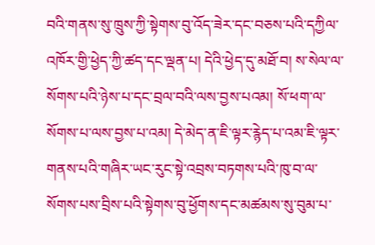བའི་གནས་སུ་ཁྲུས་ཀྱི་སྟེགས་བུ་འོད་ཟེར་དང་བཅས་པའི་དཀྱིལ་འཁོར་གྱི་ཕྱེད་ཀྱི་ཚད་དང་ལྡན་པ། དེའི་ཕྱེད་དུ་མཐོ་བ། ས་སེལ་ལ་སོགས་པའི་ཉེས་པ་དང་བྲལ་བའི་ལས་བྱས་པའམ། སོ་ཕག་ལ་སོགས་པ་ལས་བྱས་པ་འམ། དེ་མེད་ན་ཇི་ལྟར་རྙེད་པ་འམ་ཇི་ལྟར་གནས་པའི་གཞིར་ཡང་རུང་སྟེ་འབྲས་བཏགས་པའི་ཁུ་བ་ལ་སོགས་པས་བྲིས་པའི་སྟེགས་བུ་ཕྱོགས་དང་མཚམས་སུ་བུམ་པ་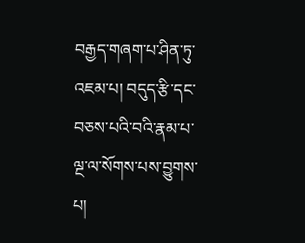བརྒྱད་གཞག་པ་ཤིན་ཏུ་འཇམ་པ། བདུད་རྩི་དང་བཅས་པའི་བའི་རྣམ་པ་ལྔ་ལ་སོགས་པས་བྱུགས་པ།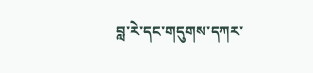བླ་རེ་དང་གདུགས་དཀར་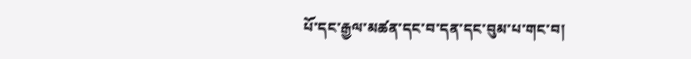པོ་དང་རྒྱལ་མཚན་དང་བ་དན་དང་བུམ་པ་གང་བ།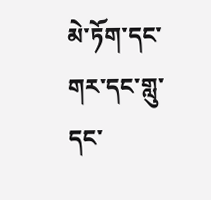མེ་ཏོག་དང་གར་དང་གླུ་དང་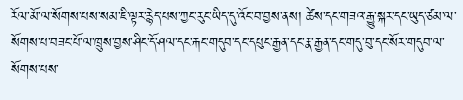རོལ་མོ་ལ་སོགས་པས་སམ་ཇི་ལྟར་རྙེད་པས་ཀྱང་རུང་ཡིད་དུ་འོང་བ་བྱས་ནས། ཚེས་དང་གཟའ་རྒྱུ་སྐར་དང་ཡུད་ཙམ་ལ་སོགས་པ་བཟང་པོ་ལ་ཁྲུས་བྱས་ཤིང་དོ་ཤལ་དང་རྐང་གདུབ་དང་དཔུང་རྒྱན་དང་རྣ་རྒྱན་དང་གདུ་བུ་དང་སོར་གདུབ་ལ་སོགས་པས་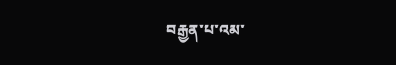བརྒྱན་པ་འམ་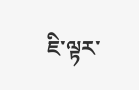ཇི་ལྟར་